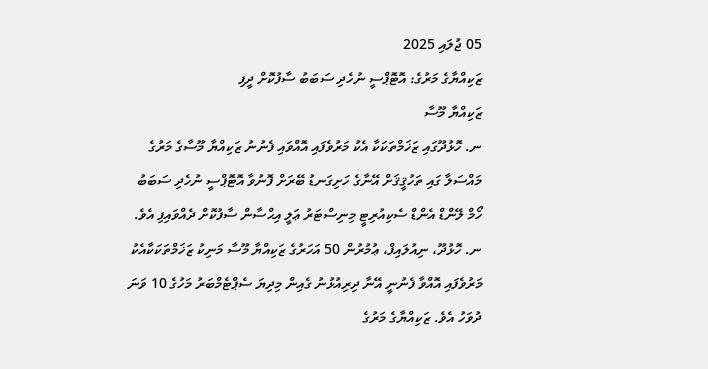05 ޖުލައި 2025
ޒަކިއްޔާގެ މަރުގެ: އޮޓޮޕްސީ ނުހެދި ސަބަބު ސާފުކޮށް ދީފި
ޒަކިއްޔާ މޫސާ
ނ. ހޮޅުދޫގައި ޒަޚަމްތަކަކާ އެކު މަރުވެފައި އޮއްވައި ފެނުނު ޒަކިއްޔާ މޫސާގެ މަރުގެ މައްސަލާ ގައި ތަހުޤީޤަށް އޭނާގެ ހަށިގަނޑު ބޭރަށް ފޮނުވާ އޮޓޮޕްސީ ނުހެދި ސަބަބު ހޯމް ލޭންޑް އެންޑް ސެކިއުރިޓީ މިނިސްޓަރު ޢަލީ އިޙްސާން ސާފުކޮށް ދެއްވައިފި އެވެ.
ނ. ހޮޅުދޫ، ނިއުލައިފް، ޢުމުރުން 50 އަހަރުގެ ޒަކިއްޔާ މޫސާ މަނިކު ޒަޚަމްތަކަކާއެކު މަރުވެފައި އޮއްވާ ފެނުނީ އޭނާ ދިރިއުޅުނު ގެއިން މިދިޔަ ސެޕްޓެމްބަރު މަހުގެ 10 ވަނަ ދުވަހު އެވެ. ޒަކިއްޔާގެ މަރުގެ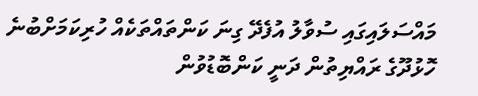މައްސަލައިގައި ސުވާލު އުފެދޭ ގިނަ ކަންތައްތަކެއް ހުރިކަމަށްބުނެ ހޮޅުދޫގެ ރައްޔިތުން ދަނީ ކަންބޮޑުވުން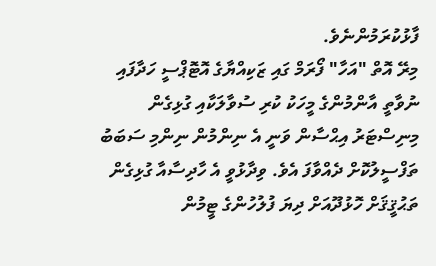ފާޅުކުރަމުންނެވެ.
މިރޭ އޮތް "އަހާ" ފޯރަމް ގައި ޒަކިއްޔާގެ އޮޓޮޕްސީ ހަދާފައި ނުވާތީ އާންމުންގެ މީހަކު ކުރި ސުވާލަކާއި ގުޅިގެން މިނިސްޓަރު އިޙްސާން ވަނީ އެ ނިންމުން ނިންމި ސަބަބު ތަފްސީލުކޮށް ދެއްވާފަ އެވެ. ވިދާޅުވީ އެ ހާދިސާއާ ގުޅިގެން ތަޙުޤީޤަށް ހޮޅުދޫއަށް ދިޔަ ފުލުހުންގެ ޓީމުން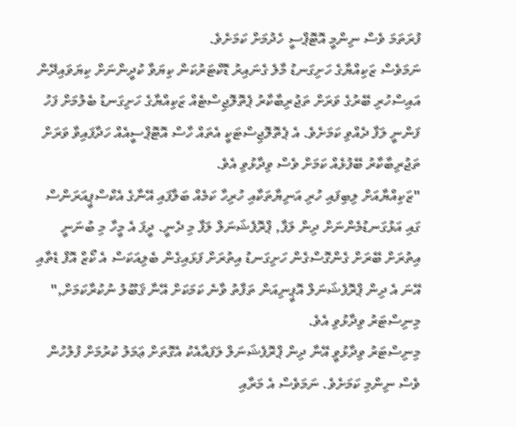ފުރަތަމަ ވެސް ނިންމީ އޮޓޮޕްސީ ހެދުމަށް ކަމަށެވެ.
ނަމަވެސް ޒަކިއްޔާގެ ހަށިގަނޑު މާލެ ގެނައިރު ޑޮކްޓަރުކަން ކިޔަވާ ކުދީންނަށް ކިޔަވައިދޭން އައިސްހުރި ބޭރުގެ ވަރަށް ތަޖުރިބާކާރު ޕެތޮލޮޖިސްޓެއް ޒަކިއްޔާގެ ހަށިގަނޑު ބެލުމަށް ފަހު ފަންނީ ލަފާ ދެއްވި ކަމަށެވެ. އެ ޕެތޮލޮޖިސްޓަކީ އެތައް ހާސް އޮޓޮޕްސީއެއް ހަދާފައިވާ ވަރަށް ތަޖުރިބާކާރު ބޭފުޅެއް ކަމަށް ވެސް ވިދާޅުވި އެވެ.
"ޒަކިއްޔާއަށް ލިބިފައި ހުރި އަނިޔާތަކާއި ހުރިހާ ކަމެއް ބަލާފައި އޭނާގެ އެކްސްޕީއަރަންސް ގައި އަޅުގަނޑުމެންނަށް ދިން ލަފާ, ޕްރޮފެޝަނަލް ލަފާ މި ދެނީ. ދީފަ އެ މީހާ މި ބުނަނީ އިތުރަށް ބޭރަށް ގެންގޮސްގެން ހަށިގަނޑު އިތުރަށް ފަޅައިގެން ބެލިއަކަސް އެ ކޯޒް އޮފް ޑެތާއި އޭނަ އެ ދިން ޕްރޮފެޝަނަލް އޮޕީނިއަން ތަފާތު ވާނެ ކަމަކަށް އޭނާ ޤަބޫލު ނުކުރާކަމަށް," މިނިސްޓަރު ވިދާޅުވި އެވެ.
މިނިސްޓަރު ވިދާޅުވީ އޭނާ ދިން ޕްރޮފެޝަނަލް ލަފައާއެކު އެގޮތަށް ޢަމަލު ކުރުމަށް ފުލުހުން ވެސް ނިންމި ކަމަށެވެ. ނަމަވެސް އެ މަރާއި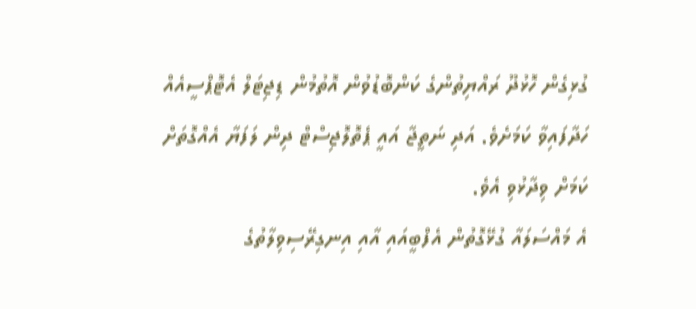ގުޅިގެން ހޮޅުދޫ ރައްޔިތުންގެ ކަންބޮޑުވުން އޮތުމުން ޑިޖިޓަލް އެޓޮޕްސީއެއް ހަދާފައިވާ ކަމަށެވެ. އަދި ނަތީޖާ އައީ ޕެތޮލޮޖިސްޓް ދިން ލަފަޔާ އެއްގޮތަށް ކަމަށް ވިދާޅުވި އެވެ.
އެ މައްސަލައާ ގުޅޭގޮތުން އެފްބީއައި އާއި އިނގިރޭސިވިލާތުގެ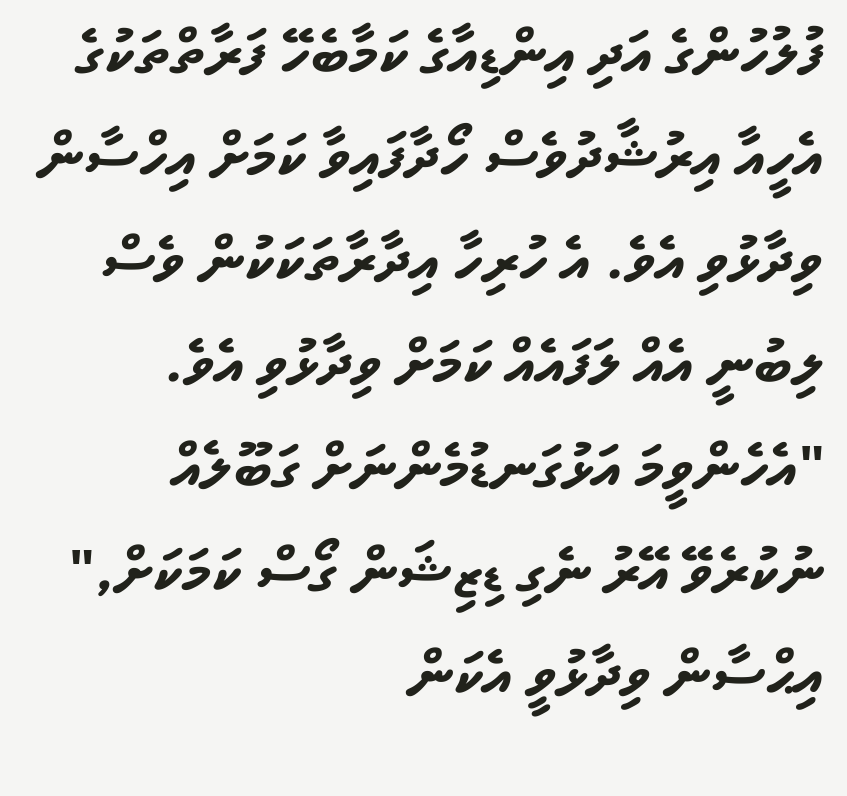ފުލުހުންގެ އަދި އިންޑިއާގެ ކަމާބެހޭ ފަރާތްތަކުގެ އެހީއާ އިރުޝާދުވެސް ހޯދާފައިވާ ކަމަށް އިހްސާން ވިދާޅުވި އެވެ. އެ ހުރިހާ އިދާރާތަކަކުން ވެސް ލިބުނީ އެއް ލަފައެއް ކަމަށް ވިދާޅުވި އެވެ.
"އެހެންވީމަ އަޅުގަނޑުމެންނަށް ގަބޫލެއް ނުކުރެވޭ އޭރު ނެގި ޑިޒިޝަން ގޯސް ކަމަކަށް,"
އިޙްސާން ވިދާޅުވީ އެކަން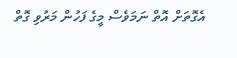އެގޮތަށް އޮތް ނަމަވެސް މީގެ ފަހުން މަރުވި ގޮތް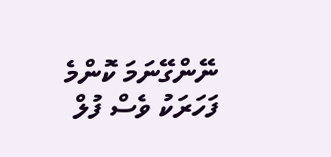ނޭންގޭނަމަ ކޮންމެ ފަހަރަކު ވެސް ފުލް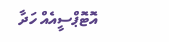އޮޓޮޕްސީއެއް ހަދާ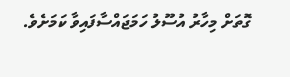ގޮތަށް މިހާރު އުސޫލު ހަމަޖައްސާފައިވާ ކަމަށެވެ.